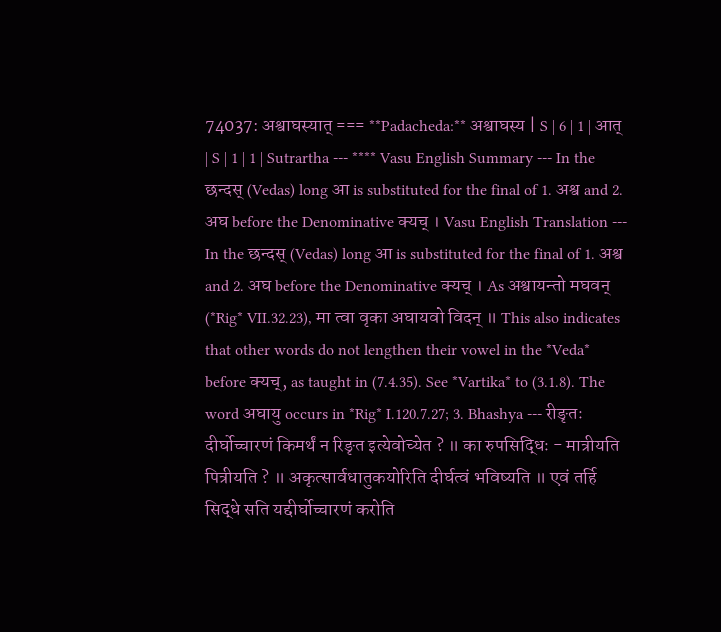74037: अश्वाघस्यात् === **Padacheda:** अश्वाघस्य | S | 6 | 1 | आत् | S | 1 | 1 | Sutrartha --- **** Vasu English Summary --- In the छन्दस् (Vedas) long आ is substituted for the final of 1. अश्व and 2. अघ before the Denominative क्यच् । Vasu English Translation --- In the छन्दस् (Vedas) long आ is substituted for the final of 1. अश्व and 2. अघ before the Denominative क्यच् । As अश्वायन्तो मघवन् (*Rig* VII.32.23), मा त्वा वृका अघायवो विदन् ॥ This also indicates that other words do not lengthen their vowel in the *Veda* before क्यच्, as taught in (7.4.35). See *Vartika* to (3.1.8). The word अघायु occurs in *Rig* I.120.7.27; 3. Bhashya --- रीङृतः दीर्घोच्चारणं किमर्थं न रिङृत इत्येवोच्येत ? ॥ का रुपसिद्धिः - मात्रीयति पित्रीयति ? ॥ अकृत्सार्वधातुकयोरिति दीर्घत्वं भविष्यति ॥ एवं तर्हि सिद्धे सति यद्दीर्घोच्चारणं करोति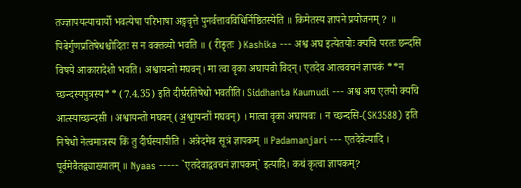तज्ज्ञापयत्याचार्यो भवत्येषा परिभाषा अङ्गवृत्ते पुनर्वत्तावविधिर्निष्ठितस्येति ॥ किमेतस्य ज्ञापने प्रयोजनम् ? ॥ पिबेर्गुणप्रतिषेधश्चोदितः स न वक्तव्यो भवति ॥ ( रीङृतः ) Kashika --- अश्व अघ इत्येतयोः क्यचि परतः छन्दसि विषये आकारादेशो भवति। अश्वायन्तो मघवन्। मा त्वा वृका अघायवो विदन्। एतदेव आत्ववचनं ज्ञापकं **न च्छन्दस्यपुत्रस्य** (7.4.35) इति दीर्घरतिषेधो भवतीति। Siddhanta Kaumudi --- अश्व अघ एतयो क्यचि आत्स्याच्छन्दसी । अश्वायन्तो मघवन् (अ॒श्वा॒यन्तो॑ मघवन्) । मात्वा वृका अघायवः । न च्छन्दसि-(SK3588) इति निषेधो नेत्वमात्रस्य किं तु दीर्घस्यापीति । अत्रेदमेव सूत्रं ज्ञापकम् ॥ Padamanjari --- एतदेवेत्यादि । पूर्वमेवैतद्व्याख्यातम् ॥ Nyaas ----- `एतदेवाद्ववचनं ज्ञापकम्` इत्यादि। कथं कृत्वा ज्ञापकम्?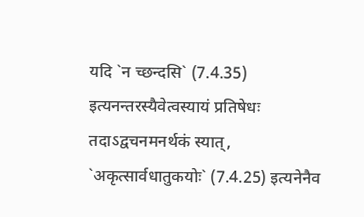यदि `न च्छन्दसि` (7.4.35) इत्यनन्तरस्यैवेत्वस्यायं प्रतिषेधः तदाऽद्वचनमनर्थकं स्यात्, `अकृत्सार्वधातुकयोः` (7.4.25) इत्यनेनैव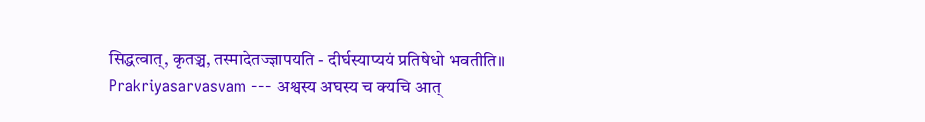सिद्धत्वात्, कृतञ्च, तस्मादेतज्ज्ञापयति - दीर्घस्याप्ययं प्रतिषेधो भवतीति॥ Prakriyasarvasvam --- अश्वस्य अघस्य च क्यचि आत्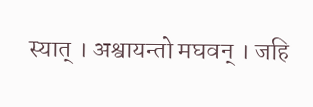स्यात् । अश्वायन्तो मघवन् । जहि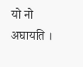यो नो अघायति ।